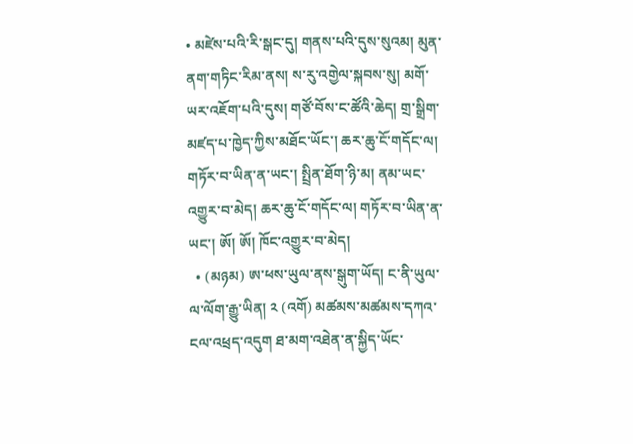• མཛེས་པའི་རི་སྒང་དུ། གནས་པའི་དུས་སུའམ། མུན་ནག་གཏིང་རིམ་ནས། ས་རུ་འགྱེལ་སྐབས་སུ། མགོ་ཡར་འཇོག་པའི་དུས། གཙོ་བོས་ང་ཚོའི་ཆེད། གྲ་སྒྲིག་མཛད་པ་ཁྱེད་ཀྱིས་མཐོང་ཡོང་། ཆར་ཆུ་ངོ་གདོང་ལ། གཏོར་བ་ཡིན་ན་ཡང་། སྤྲིན་ཐོག་ཉི་མ། ནམ་ཡང་འགྱུར་བ་མེད། ཆར་ཆུ་ངོ་གདོང་ལ། གཏོར་བ་ཡིན་ན་ཡང་། ཨོ། ཨོ། ཁོང་འགྱུར་བ་མེད།
  • (མཉམ) ཨ་ཕས་ཡུལ་ནས་སྒུག་ཡོད། ང་ནི་ཡུལ་ལ་ལོག་རྒྱུ་ཡིན། ༢ (འགོ) མཚམས་མཚམས་དཀའ་ངལ་འཕྲད་འདུག ཐ་མག་འཐེན་ན་སྐྱིད་ཡོང་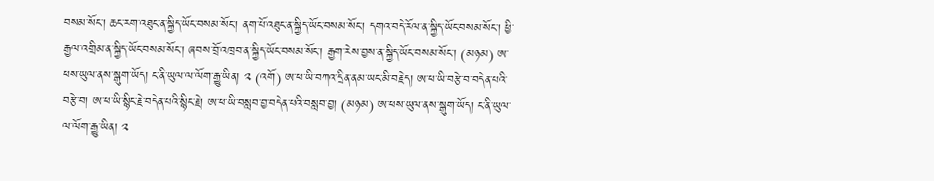བསམ་སོང་། ཆང་རག་འཐུང་ན་སྐྱིད་ཡོང་བསམ་སོང་། ནག་པོ་འཐུང་ན་སྐྱིད་ཡོང་བསམ་སོང་། དགའ་བདེ་རོལ་ན་སྐྱིད་ཡོང་བསམ་སོང་། ཕྱི་རྒྱལ་འགྲིམ་ན་སྐྱིད་ཡོང་བསམ་སོང་། ཞབས་བྲོ་འཁྲབ་ན་སྐྱིད་ཡོང་བསམ་སོང་། རྒྱག་རེས་བྱས་ན་སྐྱིད་ཡོང་བསམ་སོང་། (མཉམ) ཨ་ཕས་ཡུལ་ནས་སྒུག་ཡོད། ང་ནི་ཡུལ་ལ་ལོག་རྒྱུ་ཡིན། ༢ (འགོ) ཨ་ཕ་ཡི་བཀའ་དྲིན་ནམ་ཡང་མི་བརྗེད། ཨ་ཕ་ཡི་བརྩེ་བ་བདེན་པའི་བརྩེ་བ། ཨ་ཕ་ཡི་སྙིང་རྗེ་བདེན་པའི་སྙིང་རྗེ། ཨ་ཕ་ཡི་བསླབ་བྱ་བདེན་པའི་བསླབ་བྱ། (མཉམ) ཨ་ཕས་ཡུལ་ནས་སྒུག་ཡོད། ང་ནི་ཡུལ་ལ་ལོག་རྒྱུ་ཡིན། ༢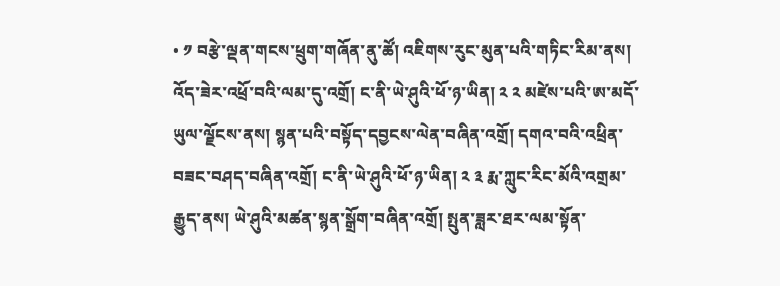• ༡ བརྩེ་ལྡན་གངས་ཕྲུག་གཞོན་ནུ་ཚོ། འཇིགས་རུང་མུན་པའི་གཏིང་རིམ་ནས། འོད་ཟེར་འཕྲོ་བའི་ལམ་དུ་འགྲོ། ང་ནི་ཡེ་ཤུའི་ཕོ་ཉ་ཡིན། ༢ ༢ མཛེས་པའི་ཨ་མདོ་ཡུལ་ལྗོངས་ནས། སྙན་པའི་བསྟོད་དབྱངས་ལེན་བཞིན་འགྲོ། དགའ་བའི་འཕྲིན་བཟང་བཤད་བཞིན་འགྲོ། ང་ནི་ཡེ་ཤུའི་ཕོ་ཉ་ཡིན། ༢ ༣ རྨ་ཀླུང་རིང་མོའི་འགྲམ་རྒྱུད་ནས། ཡེ་ཤུའི་མཚན་སྙན་སྒྲོག་བཞིན་འགྲོ། སྤུན་ཟླར་ཐར་ལམ་སྟོན་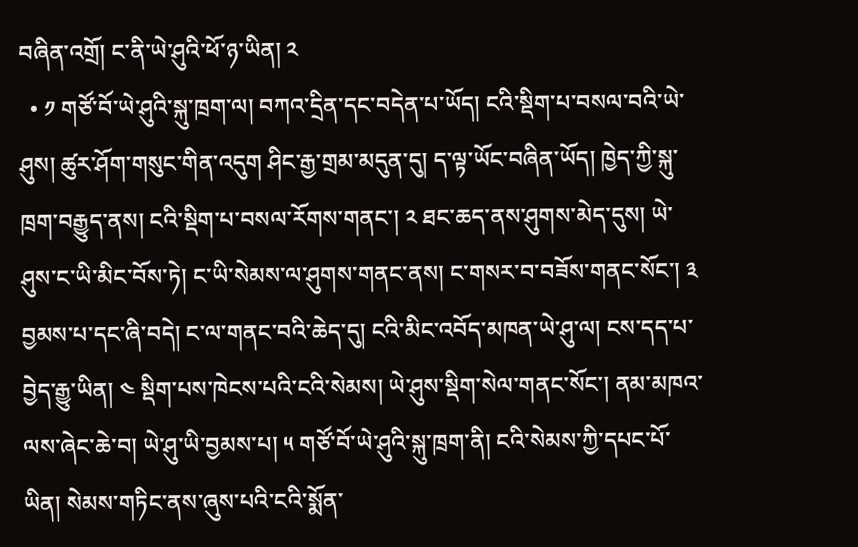བཞིན་འགྲོ། ང་ནི་ཡེ་ཤུའི་ཕོ་ཉ་ཡིན། ༢
  • ༡ གཙོ་བོ་ཡེ་ཤུའི་སྐུ་ཁྲག་ལ། བཀའ་དྲིན་དང་བདེན་པ་ཡོད། ངའི་སྡིག་པ་བསལ་བའི་ཡེ་ཤུས། ཚུར་ཤོག་གསུང་གིན་འདུག ཤིང་རྒྱ་གྲམ་མདུན་དུ། ད་ལྟ་ཡོང་བཞིན་ཡོད། ཁྱེད་ཀྱི་སྐུ་ཁྲག་བརྒྱུད་ནས། ངའི་སྡིག་པ་བསལ་རོགས་གནང་། ༢ ཐང་ཆད་ནས་ཤུགས་མེད་དུས། ཡེ་ཤུས་ང་ཡི་མིང་བོས་ཏེ། ང་ཡི་སེམས་ལ་ཤུགས་གནང་ནས། ང་གསར་བ་བཟོས་གནང་སོང་། ༣ བྱམས་པ་དང་ཞི་བདེ། ང་ལ་གནང་བའི་ཆེད་དུ། ངའི་མིང་འབོད་མཁན་ཡེ་ཤུ་ལ། ངས་དད་པ་བྱེད་རྒྱུ་ཡིན། ༤ སྡིག་པས་ཁེངས་པའི་ངའི་སེམས། ཡེ་ཤུས་སྡིག་སེལ་གནང་སོང་། ནམ་མཁའ་ལས་ཞེང་ཆེ་བ། ཡེ་ཤུ་ཡི་བྱམས་པ། ༥ གཙོ་བོ་ཡེ་ཤུའི་སྐུ་ཁྲག་ནི། ངའི་སེམས་ཀྱི་དཔང་པོ་ཡིན། སེམས་གཏིང་ནས་ཞུས་པའི་ངའི་སྨོན་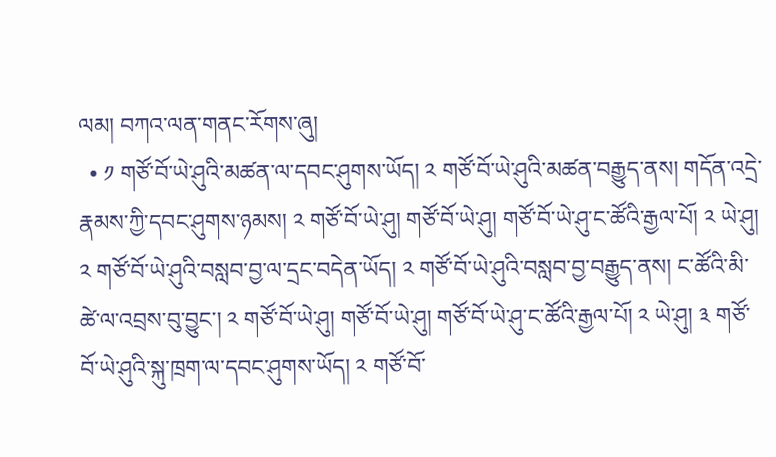ལམ། བཀའ་ལན་གནང་རོགས་ཞུ།
  • ༡ གཙོ་བོ་ཡེ་ཤུའི་མཚན་ལ་དབང་ཤུགས་ཡོད། ༢ གཙོ་བོ་ཡེ་ཤུའི་མཚན་བརྒྱུད་ནས། གདོན་འདྲེ་རྣམས་ཀྱི་དབང་ཤུགས་ཉམས། ༢ གཙོ་བོ་ཡེ་ཤུ། གཙོ་བོ་ཡེ་ཤུ། གཙོ་བོ་ཡེ་ཤུ་ང་ཚོའི་རྒྱལ་པོ། ༢ ཡེ་ཤུ། ༢ གཙོ་བོ་ཡེ་ཤུའི་བསླབ་བྱ་ལ་དྲང་བདེན་ཡོད། ༢ གཙོ་བོ་ཡེ་ཤུའི་བསླབ་བྱ་བརྒྱུད་ནས། ང་ཚོའི་མི་ཚེ་ལ་འབྲས་བུ་བྱུང་། ༢ གཙོ་བོ་ཡེ་ཤུ། གཙོ་བོ་ཡེ་ཤུ། གཙོ་བོ་ཡེ་ཤུ་ང་ཚོའི་རྒྱལ་པོ། ༢ ཡེ་ཤུ། ༣ གཙོ་བོ་ཡེ་ཤུའི་སྐུ་ཁྲག་ལ་དབང་ཤུགས་ཡོད། ༢ གཙོ་བོ་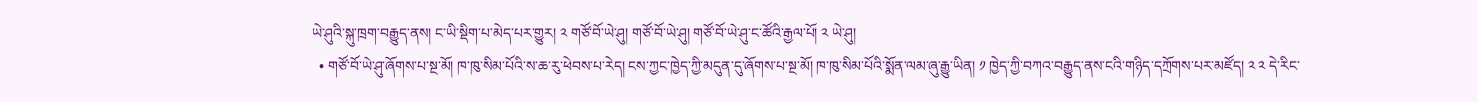ཡེ་ཤུའི་སྐུ་ཁྲག་བརྒྱུད་ནས། ང་ཡི་སྡིག་པ་མེད་པར་གྱུར། ༢ གཙོ་བོ་ཡེ་ཤུ། གཙོ་བོ་ཡེ་ཤུ། གཙོ་བོ་ཡེ་ཤུ་ང་ཚོའི་རྒྱལ་པོ། ༢ ཡེ་ཤུ།
  • གཙོ་བོ་ཡེ་ཤུ་ཞོགས་པ་སྔ་མོ། ཁ་ཁུ་སིམ་པོའི་ས་ཆ་རུ་ཕེབས་པ་རེད། ངས་ཀྱང་ཁྱེད་ཀྱི་མདུན་དུ་ཞོགས་པ་སྔ་མོ། ཁ་ཁུ་སིམ་པོའི་སྨོན་ལམ་ཞུ་རྒྱུ་ཡིན། ༡ ཁྱེད་ཀྱི་བཀའ་བརྒྱུད་ནས་ངའི་གཉིད་དཀྲོགས་པར་མཛོད། ༢ ༢ དེ་རིང་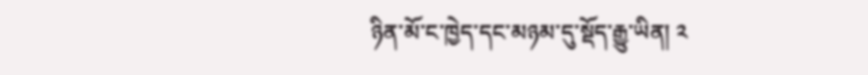ཉིན་མོ་ང་ཁྱེད་དང་མཉམ་དུ་སྡོད་རྒྱུ་ཡིན། ༢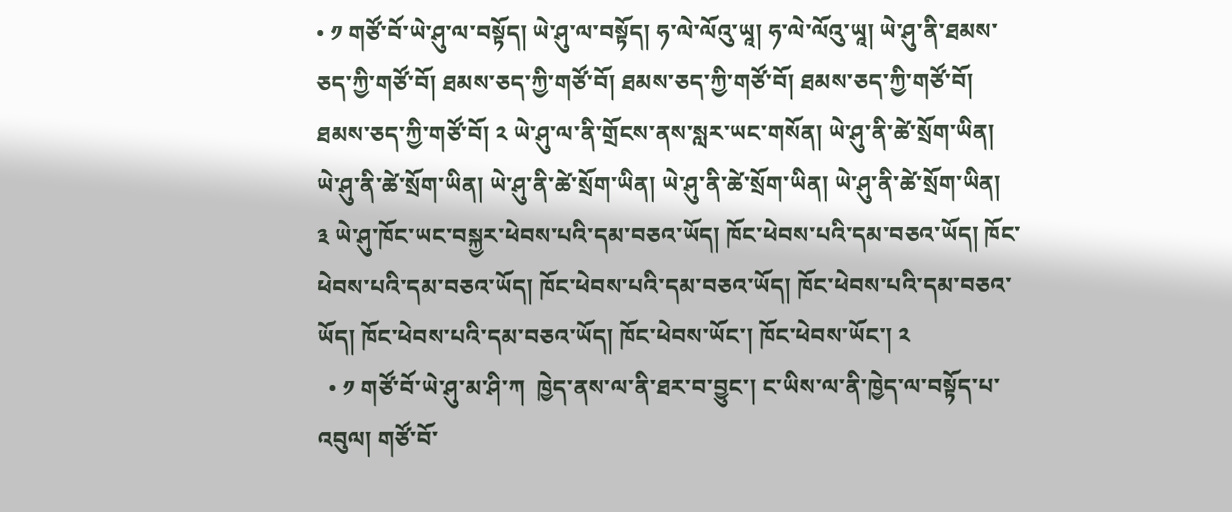• ༡ གཙོ་བོ་ཡེ་ཤུ་ལ་བསྟོད། ཡེ་ཤུ་ལ་བསྟོད། ཧ་ལེ་ལོའུ་ཡཱ། ཧ་ལེ་ལོའུ་ཡཱ། ཡེ་ཤུ་ནི་ཐམས་ཅད་ཀྱི་གཙོ་བོ། ཐམས་ཅད་ཀྱི་གཙོ་བོ། ཐམས་ཅད་ཀྱི་གཙོ་བོ། ཐམས་ཅད་ཀྱི་གཙོ་བོ། ཐམས་ཅད་ཀྱི་གཙོ་བོ། ༢ ཡེ་ཤུ་ལ་ནི་གྲོངས་ནས་སླར་ཡང་གསོན། ཡེ་ཤུ་ནི་ཚེ་སྲོག་ཡིན། ཡེ་ཤུ་ནི་ཚེ་སྲོག་ཡིན། ཡེ་ཤུ་ནི་ཚེ་སྲོག་ཡིན། ཡེ་ཤུ་ནི་ཚེ་སྲོག་ཡིན། ཡེ་ཤུ་ནི་ཚེ་སྲོག་ཡིན། ༣ ཡེ་ཤུ་ཁོང་ཡང་བསྐྱར་ཕེབས་པའི་དམ་བཅའ་ཡོད། ཁོང་ཕེབས་པའི་དམ་བཅའ་ཡོད། ཁོང་ཕེབས་པའི་དམ་བཅའ་ཡོད། ཁོང་ཕེབས་པའི་དམ་བཅའ་ཡོད། ཁོང་ཕེབས་པའི་དམ་བཅའ་ཡོད། ཁོང་ཕེབས་པའི་དམ་བཅའ་ཡོད། ཁོང་ཕེབས་ཡོང་། ཁོང་ཕེབས་ཡོང་། ༢
  • ༡ གཙོ་བོ་ཡེ་ཤུ་མ་ཤི་ཀ  ཁྱེད་ནས་ལ་ནི་ཐར་བ་བྱུང་། ང་ཡིས་ལ་ནི་ཁྱེད་ལ་བསྟོད་པ་འབུལ། གཙོ་བོ་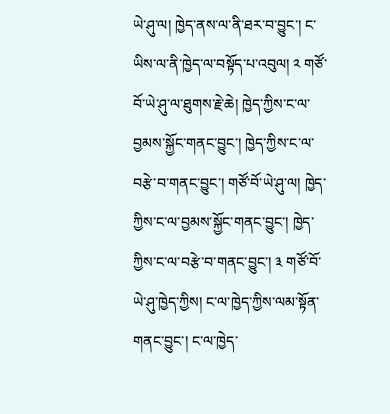ཡེ་ཤུ་ལ། ཁྱེད་ནས་ལ་ནི་ཐར་བ་བྱུང་། ང་ཡིས་ལ་ནི་ཁྱེད་ལ་བསྟོད་པ་འབུལ། ༢ གཙོ་བོ་ཡེ་ཤུ་ལ་ཐུགས་རྗེ་ཆེ། ཁྱེད་ཀྱིས་ང་ལ་བྱམས་སྐྱོང་གནང་བྱུང་། ཁྱེད་ཀྱིས་ང་ལ་བརྩེ་བ་གནང་བྱུང་། གཙོ་བོ་ཡེ་ཤུ་ལ། ཁྱེད་ཀྱིས་ང་ལ་བྱམས་སྐྱོང་གནང་བྱུང་། ཁྱེད་ཀྱིས་ང་ལ་བརྩེ་བ་གནང་བྱུང་། ༣ གཙོ་བོ་ཡེ་ཤུ་ཁྱེད་ཀྱིས། ང་ལ་ཁྱེད་ཀྱིས་ལམ་སྟོན་གནང་བྱུང་། ང་ལ་ཁྱེད་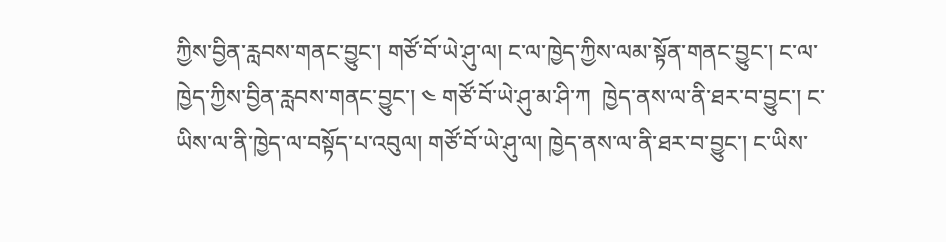ཀྱིས་བྱིན་རླབས་གནང་བྱུང་། གཙོ་བོ་ཡེ་ཤུ་ལ། ང་ལ་ཁྱེད་ཀྱིས་ལམ་སྟོན་གནང་བྱུང་། ང་ལ་ཁྱེད་ཀྱིས་བྱིན་རླབས་གནང་བྱུང་། ༤ གཙོ་བོ་ཡེ་ཤུ་མ་ཤི་ཀ  ཁྱེད་ནས་ལ་ནི་ཐར་བ་བྱུང་། ང་ཡིས་ལ་ནི་ཁྱེད་ལ་བསྟོད་པ་འབུལ། གཙོ་བོ་ཡེ་ཤུ་ལ། ཁྱེད་ནས་ལ་ནི་ཐར་བ་བྱུང་། ང་ཡིས་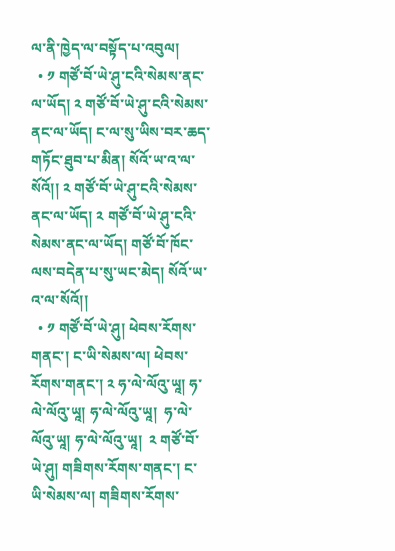ལ་ནི་ཁྱེད་ལ་བསྟོད་པ་འབུལ།
  • ༡ གཙོ་བོ་ཡེ་ཤུ་ངའི་སེམས་ནང་ལ་ཡོད། ༢ གཙོ་བོ་ཡེ་ཤུ་ངའི་སེམས་ནང་ལ་ཡོད། ང་ལ་སུ་ཡིས་བར་ཆད་གཏོང་ཐུབ་པ་མིན། སོའོ་ཡ་འ་ལ་སོའོ།། ༢ གཙོ་བོ་ཡེ་ཤུ་ངའི་སེམས་ནང་ལ་ཡོད། ༢ གཙོ་བོ་ཡེ་ཤུ་ངའི་སེམས་ནང་ལ་ཡོད། གཙོ་བོ་ཁོང་ལས་བདེན་པ་སུ་ཡང་མེད། སོའོ་ཡ་འ་ལ་སོའོ།།
  • ༡ གཙོ་བོ་ཡེ་ཤུ། ཕེབས་རོགས་གནང་། ང་ཡི་སེམས་ལ། ཕེབས་རོགས་གནང་། ༢ ཧ་ལེ་ལོའུ་ཡཱ། ཧ་ལེ་ལོའུ་ཡཱ། ཧ་ལེ་ལོའུ་ཡཱ།  ཧ་ལེ་ལོའུ་ཡཱ། ཧ་ལེ་ལོའུ་ཡཱ།  ༢ གཙོ་བོ་ཡེ་ཤུ། གཟིགས་རོགས་གནང་། ང་ཡི་སེམས་ལ། གཟིགས་རོགས་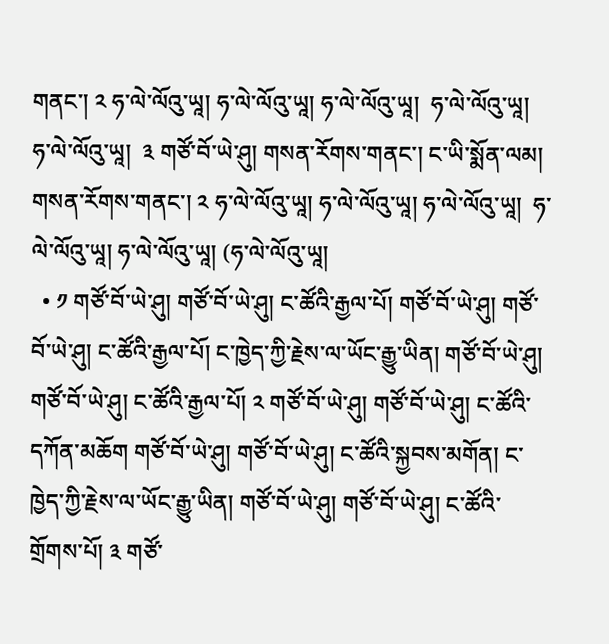གནང་། ༢ ཧ་ལེ་ལོའུ་ཡཱ། ཧ་ལེ་ལོའུ་ཡཱ། ཧ་ལེ་ལོའུ་ཡཱ།  ཧ་ལེ་ལོའུ་ཡཱ། ཧ་ལེ་ལོའུ་ཡཱ།  ༣ གཙོ་བོ་ཡེ་ཤུ། གསན་རོགས་གནང་། ང་ཡི་སྨོན་ལམ། གསན་རོགས་གནང་། ༢ ཧ་ལེ་ལོའུ་ཡཱ། ཧ་ལེ་ལོའུ་ཡཱ། ཧ་ལེ་ལོའུ་ཡཱ།  ཧ་ལེ་ལོའུ་ཡཱ། ཧ་ལེ་ལོའུ་ཡཱ། (ཧ་ལེ་ལོའུ་ཡཱ།
  • ༡ གཙོ་བོ་ཡེ་ཤུ། གཙོ་བོ་ཡེ་ཤུ། ང་ཚོའི་རྒྱལ་པོ། གཙོ་བོ་ཡེ་ཤུ། གཙོ་བོ་ཡེ་ཤུ། ང་ཚོའི་རྒྱལ་པོ། ང་ཁྱེད་ཀྱི་རྗེས་ལ་ཡོང་རྒྱུ་ཡིན། གཙོ་བོ་ཡེ་ཤུ། གཙོ་བོ་ཡེ་ཤུ། ང་ཚོའི་རྒྱལ་པོ། ༢ གཙོ་བོ་ཡེ་ཤུ། གཙོ་བོ་ཡེ་ཤུ། ང་ཚོའི་དཀོན་མཆོག གཙོ་བོ་ཡེ་ཤུ། གཙོ་བོ་ཡེ་ཤུ། ང་ཚོའི་སྐྱབས་མགོན། ང་ཁྱེད་ཀྱི་རྗེས་ལ་ཡོང་རྒྱུ་ཡིན། གཙོ་བོ་ཡེ་ཤུ། གཙོ་བོ་ཡེ་ཤུ། ང་ཚོའི་གྲོགས་པོ། ༣ གཙོ་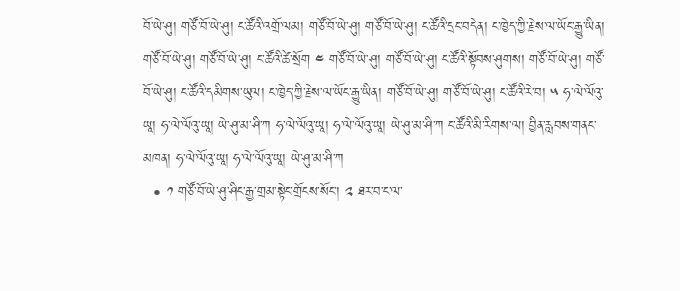བོ་ཡེ་ཤུ། གཙོ་བོ་ཡེ་ཤུ། ང་ཚོའི་འགྲོ་ལམ། གཙོ་བོ་ཡེ་ཤུ། གཙོ་བོ་ཡེ་ཤུ། ང་ཚོའི་དྲང་བདེན། ང་ཁྱེད་ཀྱི་རྗེས་ལ་ཡོང་རྒྱུ་ཡིན། གཙོ་བོ་ཡེ་ཤུ། གཙོ་བོ་ཡེ་ཤུ། ང་ཚོའི་ཚེ་སྲོག ༤ གཙོ་བོ་ཡེ་ཤུ། གཙོ་བོ་ཡེ་ཤུ། ང་ཚོའི་སྟོབས་ཤུགས། གཙོ་བོ་ཡེ་ཤུ། གཙོ་བོ་ཡེ་ཤུ། ང་ཚོའི་དམིགས་ཡུལ། ང་ཁྱེད་ཀྱི་རྗེས་ལ་ཡོང་རྒྱུ་ཡིན། གཙོ་བོ་ཡེ་ཤུ། གཙོ་བོ་ཡེ་ཤུ། ང་ཚོའི་རེ་བ། ༥ ཧ་ལེ་ལོའུ་ཡཱ། ཧ་ལེ་ལོའུ་ཡཱ། ཡེ་ཤུ་མ་ཤི་ཀ ཧ་ལེ་ལོའུ་ཡཱ། ཧ་ལེ་ལོའུ་ཡཱ། ཡེ་ཤུ་མ་ཤི་ཀ ང་ཚོའི་མི་རིགས་ལ། བྱིན་རླབས་གནང་མཁན། ཧ་ལེ་ལོའུ་ཡཱ། ཧ་ལེ་ལོའུ་ཡཱ། ཡེ་ཤུ་མ་ཤི་ཀ
  • ༡ གཙོ་བོ་ཡེ་ཤུ་ཤིང་རྒྱ་གྲམ་སྟེང་གྲོངས་སོང་། ༢ ཐར་བ་ང་ལ་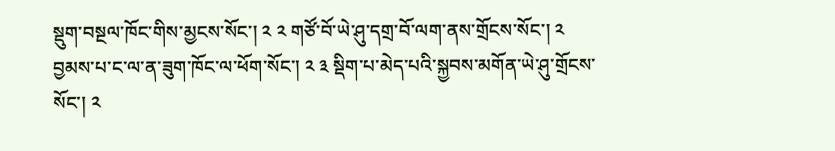སྡུག་བསྔལ་ཁོང་གིས་མྱངས་སོང་། ༢ ༢ གཙོ་བོ་ཡེ་ཤུ་དགྲ་བོ་ལག་ནས་གྲོངས་སོང་། ༢ བྱམས་པ་ང་ལ་ན་ཟུག་ཁོང་ལ་ཕོག་སོང་། ༢ ༣ སྡིག་པ་མེད་པའི་སྐྱབས་མགོན་ཡེ་ཤུ་གྲོངས་སོང་། ༢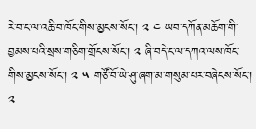རེ་བ་ང་ལ་འཆི་བ་ཁོང་གིས་མྱངས་སོང་། ༢ ༤ ཡབ་དཀོན་མཆོག་གི་བྱམས་པའི་སྲས་གཅིག་གྲོངས་སོང་། ༢ ཞི་བདེ་ང་ལ་དཀའ་ལས་ཁོང་གིས་མྱངས་སོང་། ༢ ༥ གཙོ་བོ་ཡེ་ཤུ་ཞག་མ་གསུམ་པར་བཞེངས་སོང་། ༢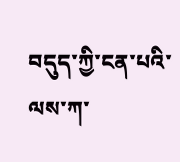བདུད་ཀྱི་ངན་པའི་ལས་ཀ་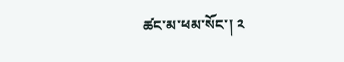ཚང་མ་ཕམ་སོང་། ༢